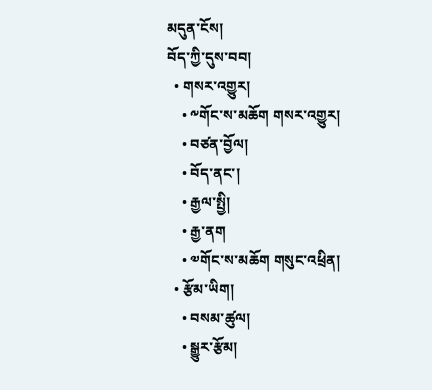མདུན་ངོས།
བོད་ཀྱི་དུས་བབ།
  • གསར་འགྱུར།
    • ༸གོང་ས་མཆོག གསར་འགྱུར།
    • བཙན་བྱོལ།
    • བོད་ནང་།
    • རྒྱལ་སྤྱི།
    • རྒྱ་ནག
    • ༧གོང་ས་མཆོག གསུང་འཕྲིན།
  • རྩོམ་ཡིག།
    • བསམ་ཚུལ།
    • སྒྱུར་རྩོམ།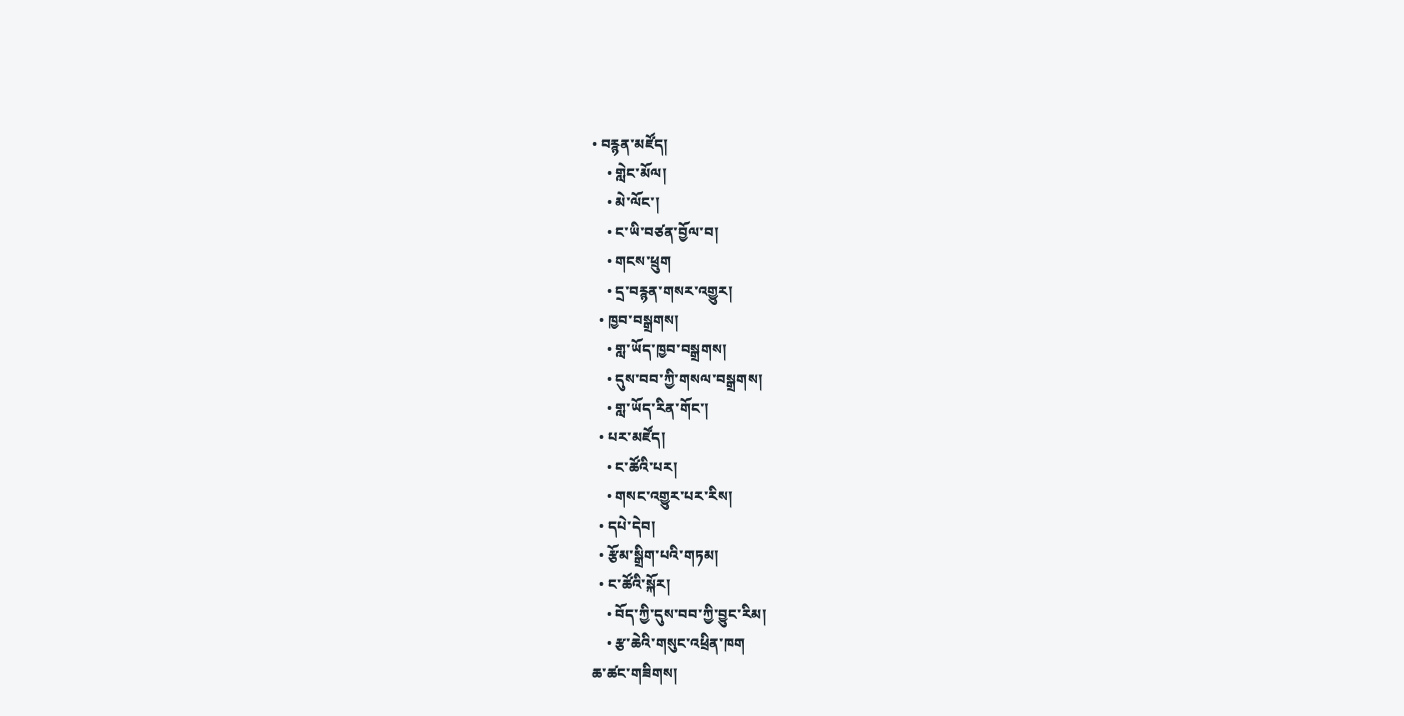• བརྙན་མཛོད།
    • གླེང་མོལ།
    • མེ་ལོང་།
    • ང་ཡི་བཙན་བྱོལ་བ།
    • གངས་ཕྲུག
    • དྲ་བརྙན་གསར་འགྱུར།
  • ཁྱབ་བསྒྲགས།
    • གླ་ཡོད་ཁྱབ་བསྒྲགས།
    • དུས་བབ་ཀྱི་གསལ་བསྒྲགས།
    • གླ་ཡོད་རིན་གོང་།
  • པར་མཛོད།
    • ང་ཚོའི་པར།
    • གསང་འགྱུར་པར་རིས།
  • དཔེ་དེབ།
  • རྩོམ་སྒྲིག་པའི་གཏམ།
  • ང་ཚོའི་སྐོར།
    • བོད་ཀྱི་དུས་བབ་ཀྱི་བྱུང་རིམ།
    • རྩ་ཆེའི་གསུང་འཕྲིན་ཁག
ཆ་ཚང་གཟིགས།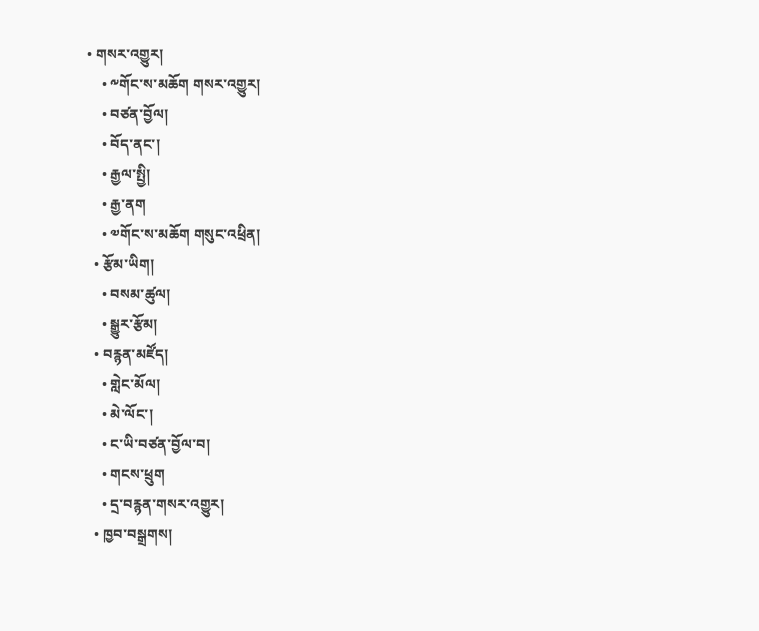• གསར་འགྱུར།
    • ༸གོང་ས་མཆོག གསར་འགྱུར།
    • བཙན་བྱོལ།
    • བོད་ནང་།
    • རྒྱལ་སྤྱི།
    • རྒྱ་ནག
    • ༧གོང་ས་མཆོག གསུང་འཕྲིན།
  • རྩོམ་ཡིག།
    • བསམ་ཚུལ།
    • སྒྱུར་རྩོམ།
  • བརྙན་མཛོད།
    • གླེང་མོལ།
    • མེ་ལོང་།
    • ང་ཡི་བཙན་བྱོལ་བ།
    • གངས་ཕྲུག
    • དྲ་བརྙན་གསར་འགྱུར།
  • ཁྱབ་བསྒྲགས།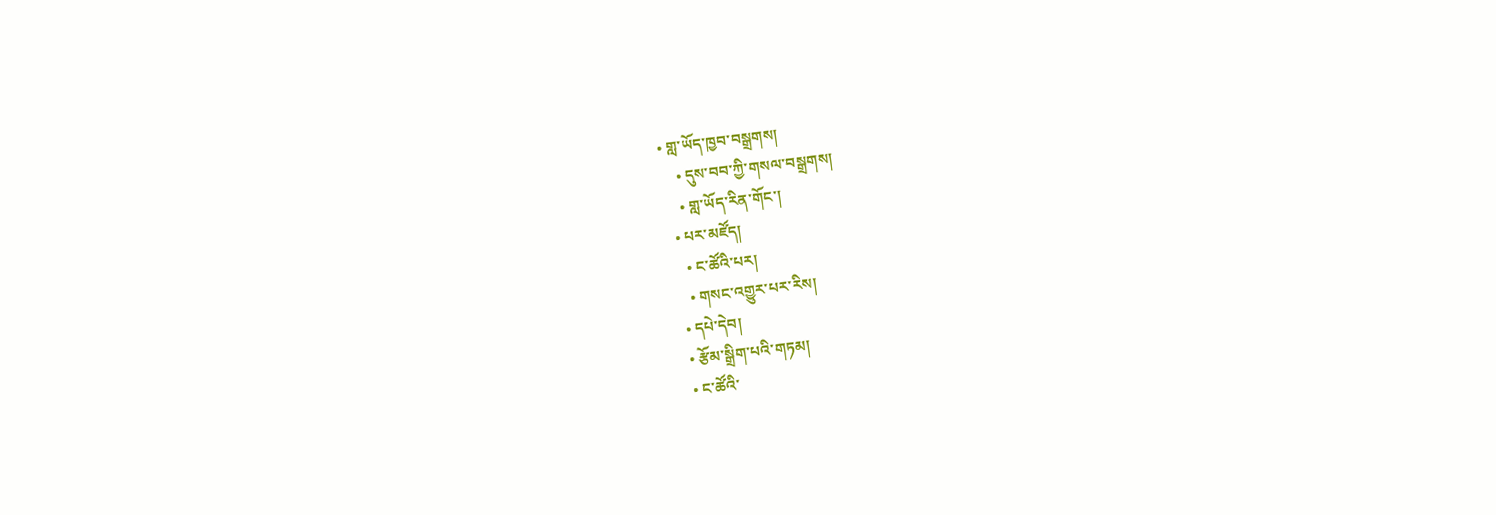• གླ་ཡོད་ཁྱབ་བསྒྲགས།
    • དུས་བབ་ཀྱི་གསལ་བསྒྲགས།
    • གླ་ཡོད་རིན་གོང་།
  • པར་མཛོད།
    • ང་ཚོའི་པར།
    • གསང་འགྱུར་པར་རིས།
  • དཔེ་དེབ།
  • རྩོམ་སྒྲིག་པའི་གཏམ།
  • ང་ཚོའི་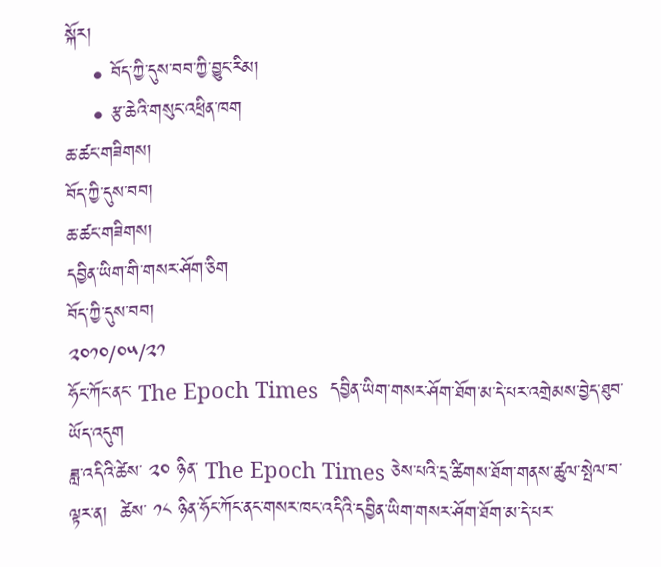སྐོར།
    • བོད་ཀྱི་དུས་བབ་ཀྱི་བྱུང་རིམ།
    • རྩ་ཆེའི་གསུང་འཕྲིན་ཁག
ཆ་ཚང་གཟིགས།
བོད་ཀྱི་དུས་བབ།
ཆ་ཚང་གཟིགས།
དབྱིན་ཡིག་གི་གསར་ཤོག་ཅིག
བོད་ཀྱི་དུས་བབ།
༢༠༡༠/༠༥/༢༡
ཧོང་ཀོང་ནང་ The Epoch Times  དབྱིན་ཡིག་གསར་ཤོག་ཐོག་མ་དེ་པར་འགྲེམས་བྱེད་ཐུབ་ཡོད་འདུག
ཟླ་འདིའི་ཚེས་ ༢༠ ཉིན་ The Epoch Times ཅེས་པའི་དྲ་ཚིགས་ཐོག་གནས་ཚུལ་སྤེལ་བ་ལྟར་ན།  ཚེས་ ༡༨ ཉིན་ཧོང་ཀོང་ནང་གསར་ཁང་འདིའི་དབྱིན་ཡིག་གསར་ཤོག་ཐོག་མ་དེ་པར་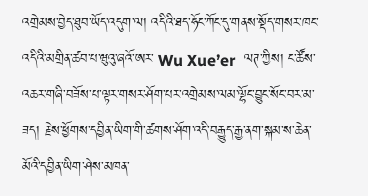འགྲེམས་བྱེད་ཐུབ་ཡོད་འདུག་ལ། འདིའི་ཐད་ཧོང་ཀོང་དུ་གནས་སྡོད་གསར་ཁང་འདིའི་མགྲིན་ཚབ་པ་ཝུའུ་ཞའོ་ཨར་ Wu Xue’er  ལཊ་ཀྱིས། ང་ཚོས་འཆར་གཞི་བཟོས་པ་ལྟར་གསར་ཤོག་པར་འགྲེམས་ལམ་ལྷོང་བྱུང་སོང་བར་མ་ཟད། རྗེས་ཕྱོགས་དབྱིན་ཡིག་གི་ཚགས་ཤོག་འདི་བརྒྱུད་རྒྱ་ནག་སྐམ་ས་ཆེན་མོའི་དབྱིན་ཡིག་ཤེས་མཁན་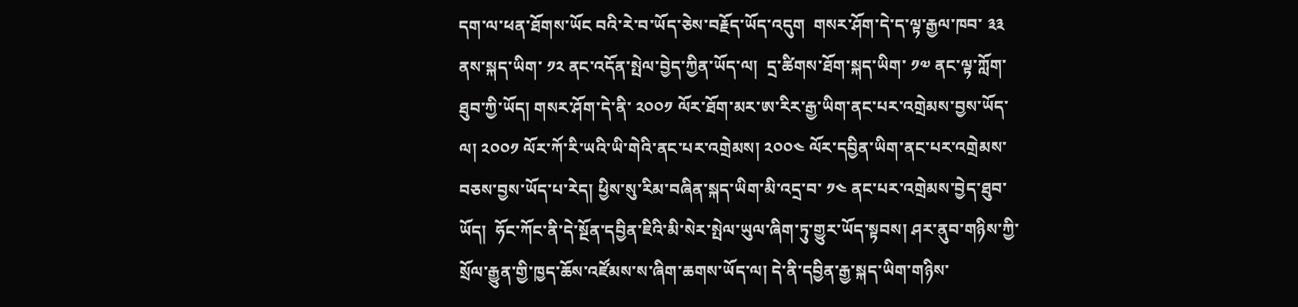དག་ལ་ཕན་ཐོགས་ཡོང བའི་རེ་བ་ཡོད་ཅེས་བརྗོད་ཡོད་འདུག  གསར་ཤོག་དེ་ད་ལྟ་རྒྱལ་ཁབ་ ༣༣ ནས་སྐད་ཡིག་ ༡༢ ནང་འདོན་སྤེལ་བྱེད་ཀྱིན་ཡོད་ལ།  དྲ་ཚིགས་ཐོག་སྐད་ཡིག་ ༡༧ ནང་ལྟ་ཀློག་ཐུབ་ཀྱི་ཡོད། གསར་ཤོག་དེ་ནི་ ༢༠༠༡ ལོར་ཐོག་མར་ཨ་རིར་རྒྱ་ཡིག་ནང་པར་འགྲེམས་བྱས་ཡོད་ལ། ༢༠༠༡ ལོར་ཀོ་རི་ཡའི་ཡི་གེའི་ནང་པར་འགྲེམས། ༢༠༠༤ ལོར་དབྱིན་ཡིག་ནང་པར་འགྲེམས་བཅས་བྱས་ཡོད་པ་རེད། ཕྱིས་སུ་རིམ་བཞིན་སྐད་ཡིག་མི་འདྲ་བ་ ༡༤ ནང་པར་འགྲེམས་བྱེད་ཐུབ་ཡོད།  ཧོང་ཀོང་ནི་དེ་སྔོན་དབྱིན་ཇིའི་མི་སེར་སྤེལ་ཡུལ་ཞིག་ཏུ་གྱུར་ཡོད་སྟབས། ཤར་ནུབ་གཉིས་ཀྱི་སྲོལ་རྒྱུན་གྱི་ཁྱད་ཆོས་འཛོམས་ས་ཞིག་ཆགས་ཡོད་ལ། དེ་ནི་དབྱིན་རྒྱ་སྐད་ཡིག་གཉིས་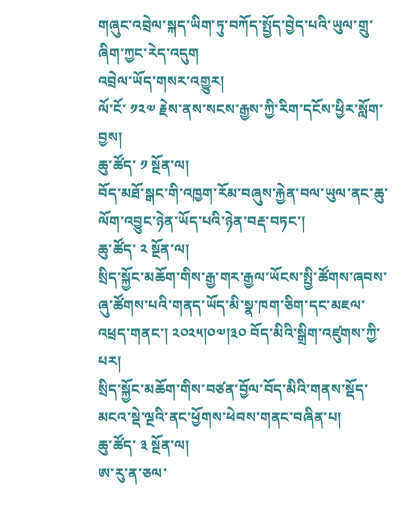གཞུང་འབྲེལ་སྐད་ཡིག་ཏུ་བཀོད་སྤྱོད་བྱེད་པའི་ཡུལ་གྲུ་ཞིག་ཀྱང་རེད་འདུག
འབྲེལ་ཡོད་གསར་འགྱུར།
ལོ་ངོ་ ༡༢༧ རྗེས་ནས་སངས་རྒྱས་ཀྱི་རིག་དངོས་ཕྱིར་སློག་བྱས།
ཆུ་ཚོད་ ༡ སྔོན་ལ།
བོད་མཐོ་སྒང་གི་འཁྱག་རོམ་བཞུས་རྐྱེན་བལ་ཡུལ་ནང་ཆུ་ལོག་འབྱུང་ཉེན་ཡོད་པའི་ཉེན་བརྡ་བཏང་།
ཆུ་ཚོད་ ༢ སྔོན་ལ།
སྲིད་སྐྱོང་མཆོག་གིས་རྒྱ་གར་རྒྱལ་ཡོངས་སྤྱི་ཚོགས་ཞབས་ཞུ་ཚོགས་པའི་གནད་ཡོད་མི་སྣ་ཁག་ཅིག་དང་མཇལ་འཕྲད་གནང་། ༢༠༢༥།༠༧།༣༠ བོད་མིའི་སྒྲིག་འཛུགས་ཀྱི་པར།
སྲིད་སྐྱོང་མཆོག་གིས་བཙན་བྱོལ་བོད་མིའི་གནས་སྡོད་མངའ་སྡེ་ལྔའི་ནང་ཕྱོགས་ཕེབས་གནང་བཞིན་པ།
ཆུ་ཚོད་ ༣ སྔོན་ལ།
ཨ་རུ་ན་ཅལ་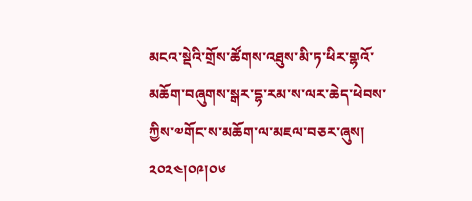མངའ་སྡེའི་གྲོས་ཚོགས་འཐུས་མི་ཏ་ཕིར་གྷའོ་མཆོག་བཞུགས་སྒར་དྷ་རམ་ས་ལར་ཆེད་ཕེབས་ཀྱིས་༧གོང་ས་མཆོག་ལ་མཇལ་བཅར་ཞུས། ༢༠༢༤།༠༩།༠༦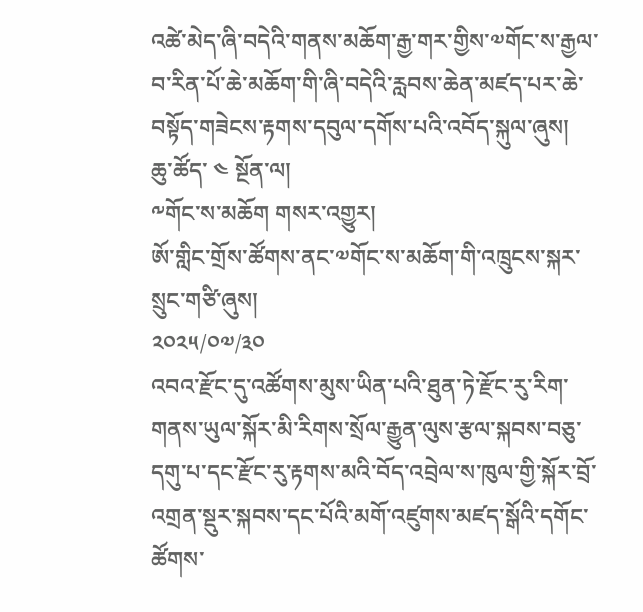འཚེ་མེད་ཞི་བདེའི་གནས་མཆོག་རྒྱ་གར་གྱིས་༧གོང་ས་རྒྱལ་བ་རིན་པོ་ཆེ་མཆོག་གི་ཞི་བདེའི་རླབས་ཆེན་མཛད་པར་ཆེ་བསྟོད་གཟེངས་རྟགས་དབུལ་དགོས་པའི་འབོད་སྐུལ་ཞུས།
ཆུ་ཚོད་ ༤ སྔོན་ལ།
༸གོང་ས་མཆོག གསར་འགྱུར།
ཨོ་གླིང་གྲོས་ཚོགས་ནང་༧གོང་ས་མཆོག་གི་འཁྲུངས་སྐར་སྲུང་གཙི་ཞུས།
༢༠༢༥/༠༧/༣༠
འབའ་རྫོང་དུ་འཚོགས་མུས་ཡིན་པའི་ཐུན་ཏེ་རྫོང་རུ་རིག་གནས་ཡུལ་སྐོར་མི་རིགས་སྲོལ་རྒྱུན་ལུས་རྩལ་སྐབས་བཅུ་དགུ་པ་དང་རྫོང་རུ་རྟགས་མའི་བོད་འབྲེལ་ས་ཁུལ་གྱི་སྐོར་བྲོ་འགྲན་སྡུར་སྐབས་དང་པོའི་མགོ་འཛུགས་མཛད་སྒོའི་དགོང་ཚོགས་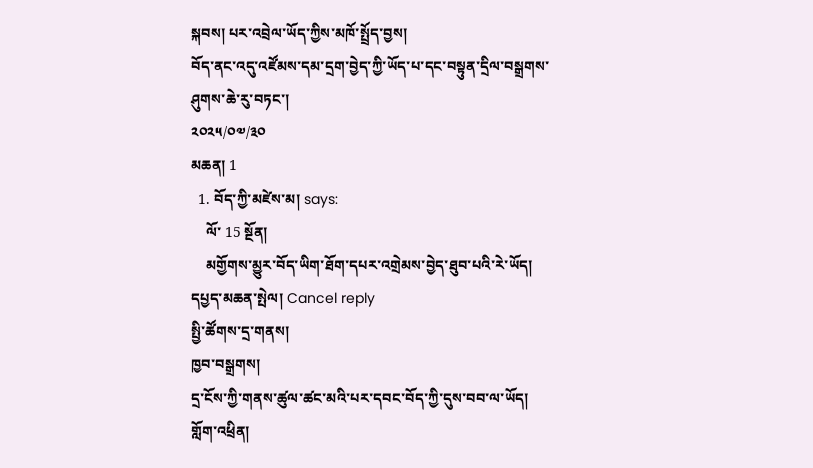སྐབས། པར་འབྲེལ་ཡོད་ཀྱིས་མཁོ་སྤྲོད་བྱས།
བོད་ནང་འདུ་འཛོམས་དམ་དྲག་བྱེད་ཀྱི་ཡོད་པ་དང་བསྟུན་དྲིལ་བསྒྲགས་ཤུགས་ཆེ་རུ་བཏང་།
༢༠༢༥/༠༧/༣༠
མཆན། 1
  1. བོད་ཀྱི་མཛེས་མ། says:
    ལོ་ 15 སྔོན།
    མགྱོགས་མྱུར་བོད་ཡིག་ཐོག་དཔར་འགྲེམས་བྱེད་ཐུབ་པའི་རེ་ཡོད།
དཔྱད་མཆན་སྤེལ། Cancel reply
སྤྱི་ཚོགས་དྲ་གནས།
ཁྱབ་བསྒྲགས།
དྲ་ངོས་ཀྱི་གནས་ཚུལ་ཚང་མའི་པར་དབང་བོད་ཀྱི་དུས་བབ་ལ་ཡོད།
གློག་འཕྲིན།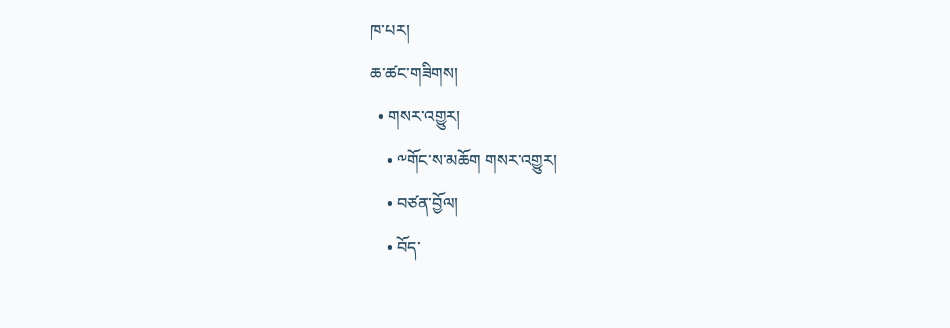ཁ་པར།
ཆ་ཚང་གཟིགས།
  • གསར་འགྱུར།
    • ༸གོང་ས་མཆོག གསར་འགྱུར།
    • བཙན་བྱོལ།
    • བོད་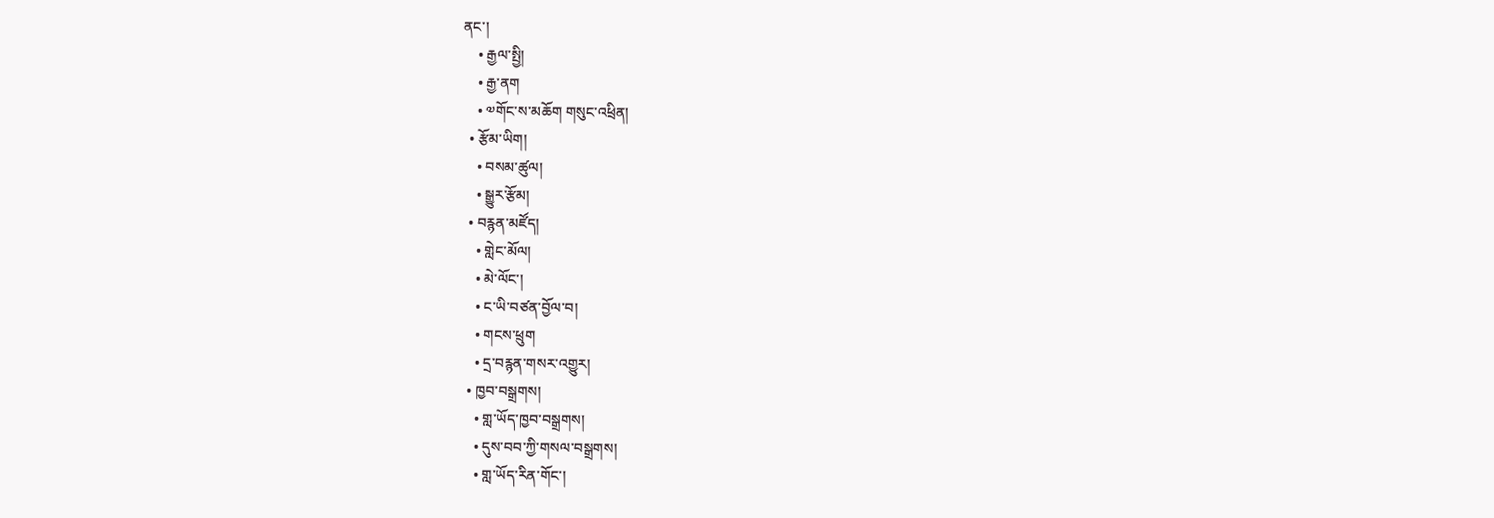ནང་།
    • རྒྱལ་སྤྱི།
    • རྒྱ་ནག
    • ༧གོང་ས་མཆོག གསུང་འཕྲིན།
  • རྩོམ་ཡིག།
    • བསམ་ཚུལ།
    • སྒྱུར་རྩོམ།
  • བརྙན་མཛོད།
    • གླེང་མོལ།
    • མེ་ལོང་།
    • ང་ཡི་བཙན་བྱོལ་བ།
    • གངས་ཕྲུག
    • དྲ་བརྙན་གསར་འགྱུར།
  • ཁྱབ་བསྒྲགས།
    • གླ་ཡོད་ཁྱབ་བསྒྲགས།
    • དུས་བབ་ཀྱི་གསལ་བསྒྲགས།
    • གླ་ཡོད་རིན་གོང་།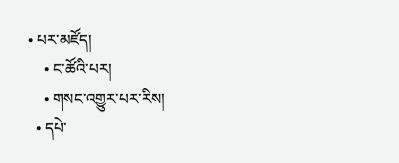• པར་མཛོད།
    • ང་ཚོའི་པར།
    • གསང་འགྱུར་པར་རིས།
  • དཔེ་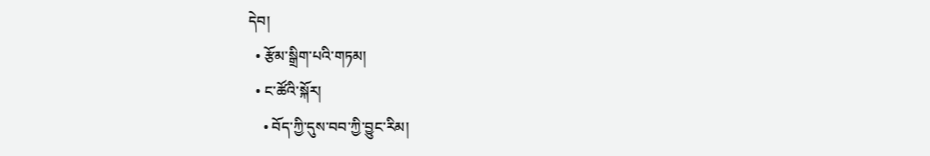དེབ།
  • རྩོམ་སྒྲིག་པའི་གཏམ།
  • ང་ཚོའི་སྐོར།
    • བོད་ཀྱི་དུས་བབ་ཀྱི་བྱུང་རིམ།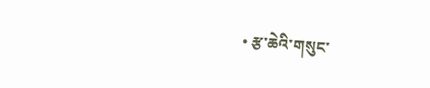• རྩ་ཆེའི་གསུང་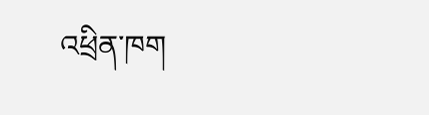འཕྲིན་ཁག